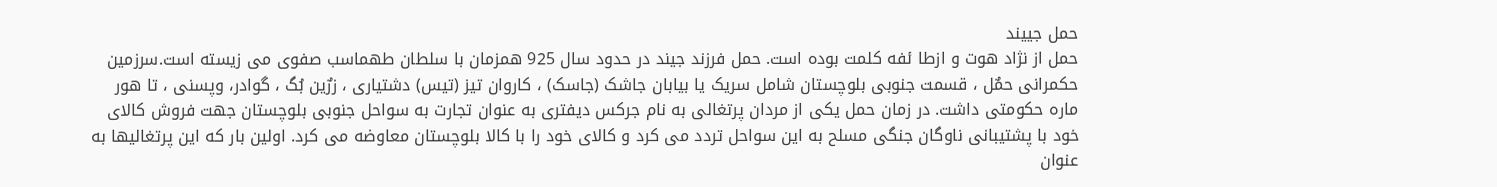حمل جییند
حمل از نژاد هوت و ازطا ئفه کلمت بوده است. حمل فرزند جیند در حدود سال 925 همزمان با سلطان طهماسب صفوی می زیسته است.سرزمین حکمرانی حمٌل ، قسمت جنوبی بلوچستان شامل سریک یا بیابان جاشک (جاسک) ، کاروان تیز (تیس) دشتیاری ، زرٌین بُگ ، گوادر، وپسنی ، تا هور ماره حکومتی داشت. در زمان حمل یکی از مردان پرتغالی به نام جرکس دیفتری به عنوان تجارت به سواحل جنوبی بلوچستان جهت فروش کالای خود با پشتیبانی ناوگان جنگی مسلح به این سواحل تردد می کرد و کالای خود را با کالا بلوچستان معاوضه می کرد. اولین بار که این پرتغالیها به عنوان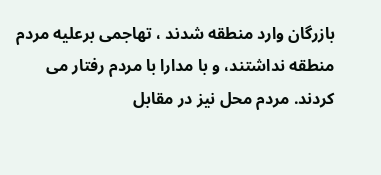بازرگان وارد منطقه شدند ، تهاجمی برعلیه مردم منطقه نداشتند، و با مدارا با مردم رفتار می کردند. مردم محل نیز در مقابل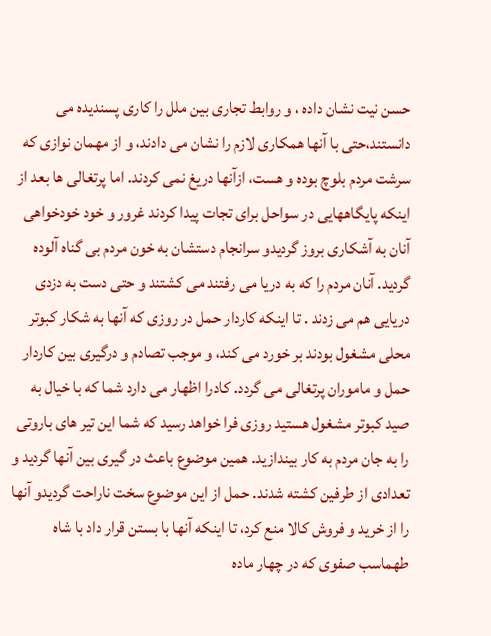حسن نیت نشان داده ، و روابط تجاری بین ملل را کاری پسندیده می دانستند،حتی با آنها همکاری لازم را نشان می دادند، و از مهمان نوازی که سرشت مردم بلوچ بوده و هست، ازآنها دریغ نمی کردند. اما پرتغالی ها بعد از اینکه پایگاههایی در سواحل برای تجات پیدا کردند غرور و خود خودخواهی آنان به آشکاری بروز گردیدو سرانجام دستشان به خون مردم بی گناه آلوده گردید. آنان مردم را که به دریا می رفتند می کشتند و حتی دست به دزدی دریایی هم می زدند . تا اینکه کاردار حمل در روزی که آنها به شکار کبوتر محلی مشغول بودند بر خورد می کند، و موجب تصادم و درگیری بین کاردار حمل و ماموران پرتغالی می گردد. کادرا اظهار می دارد شما که با خیال به صید کبوتر مشغول هستید روزی فرا خواهد رسید که شما این تیر های باروتی را به جان مردم به کار بیندازید. همین موضوع باعث در گیری بین آنها گردید و تعدادی از طرفین کشته شدند. حمل از این موضوع سخت ناراحت گردیدو آنها را از خرید و فروش کالا منع کرد، تا اینکه آنها با بستن قرار داد با شاه طهماسب صفوی که در چهار ماده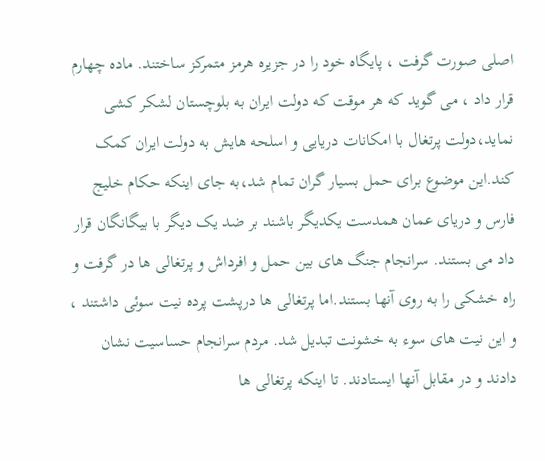اصلی صورت گرفت ، پایگاه خود را در جزیره هرمز متمرکز ساختند. ماده چهارم قرار داد ، می گوید که هر موقت که دولت ایران به بلوچستان لشکر کشی نماید،دولت پرتغال با امکانات دریایی و اسلحه هایش به دولت ایران کمک کند.این موضوع برای حمل بسیار گران تمام شد،به جای اینکه حکام خلیج فارس و دریای عمان همدست یکدیگر باشند بر ضد یک دیگر با بیگانگان قرار داد می بستند. سرانجام جنگ های بین حمل و افرداش و پرتغالی ها در گرفت و راه خشکی را به روی آنها بستند.اما پرتغالی ها درپشت پرده نیت سوئی داشتند ، و این نیت های سوء به خشونت تبدیل شد. مردم سرانجام حساسیت نشان دادند و در مقابل آنها ایستادند. تا اینکه پرتغالی ها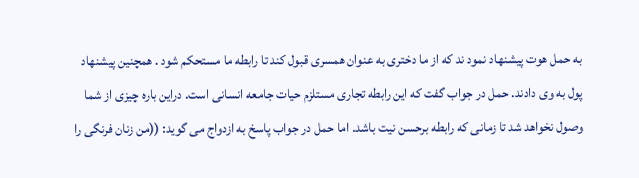به حمل هوت پیشنهاد نمود ند که از ما دختری به عنوان همسری قبول کند تا رابطه ما مستحکم شود . همچنین پیشنهاد پول به وی دادند. حمل در جواب گفت که این رابطه تجاری مستلزم حیات جامعه انسانی است. دراین باره چیزی از شما وصول نخواهد شد تا زمانی که رابطه برحسن نیت باشد. اما حمل در جواب پاسخ به ازدواج می گوید: ((من زنان فرنگی را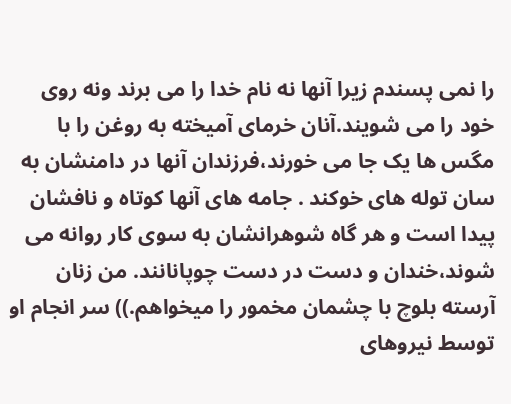را نمی پسندم زیرا آنها نه نام خدا را می برند ونه روی خود را می شویند.آنان خرمای آمیخته به روغن را با مگس ها یک جا می خورند،فرزندان آنها در دامنشان به سان توله های خوکند . جامه های آنها کوتاه و نافشان پیدا است و هر گاه شوهرانشان به سوی کار روانه می شوند،خندان و دست در دست چوپانانند. من زنان آرسته بلوچ با چشمان مخمور را میخواهم.)) سر انجام او توسط نیروهای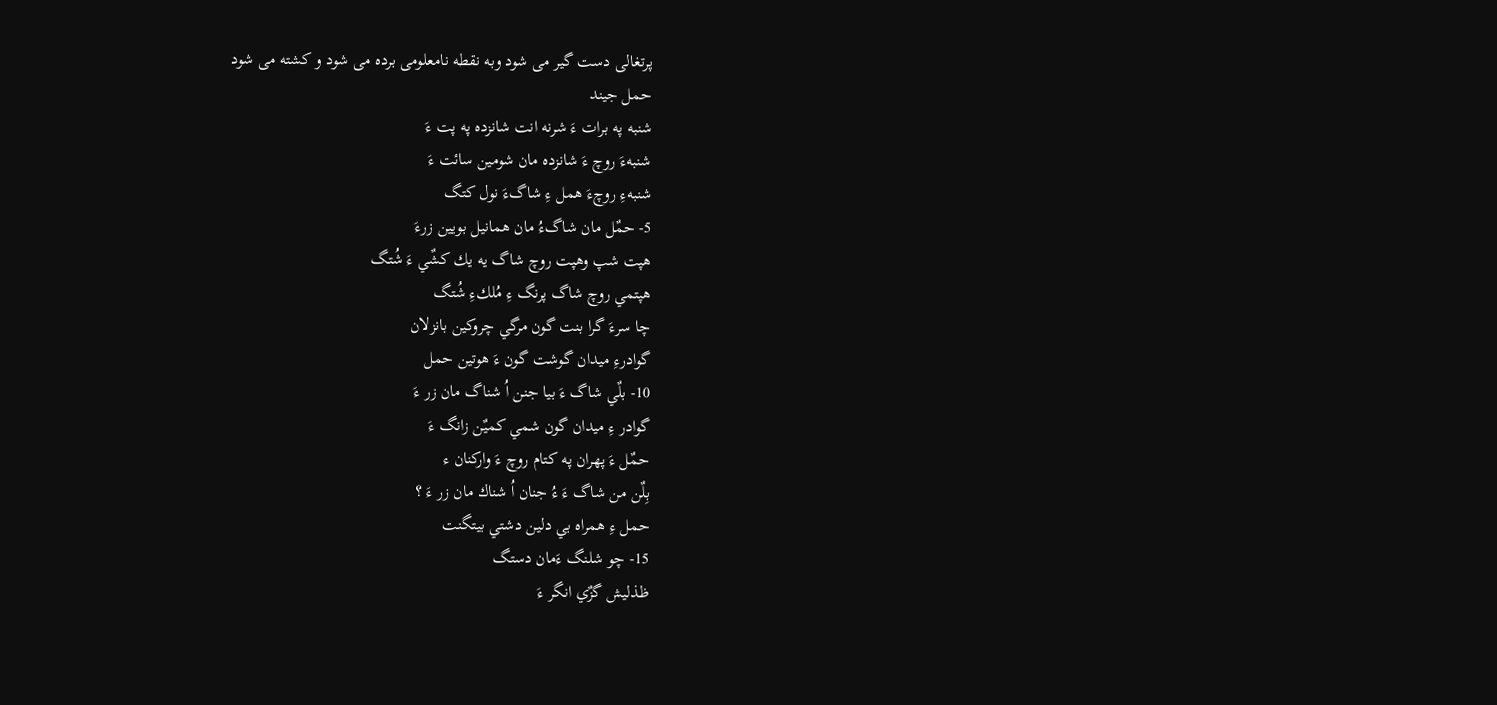پرتغالی دست گیر می شود وبه نقطه نامعلومی برده می شود و کشته می شود
حمل جيند
شنبه په برات ءَ شرنه انت شانزده په پت ءَ
شنبهءَ روچ ءَ شانزده مان شومين سائت ءَ
شنبهءِ روچءَ همل ءِ شاگءَ نول كتگ
5- حمٌل مان شاگءُ مان همانيل بويين زرءَ
هپت شپ وهپت روچ شاگ يه يك كشٌي ءَ شُتگ
هپتمي روچ شاگ پرنگ ءِ مُلكءِ شُتگ
چا سرءَ گرا بنت گون مرگي چروكين بانزلان
گوادرءِ ميدان گوشت گون ءَ هوتين حمل
10- بلٌي شاگ ءَ بيا جنن اُ شناگ مان زر ءَ
گوادر ءِ ميدان گون شمي كميٌن زانگ ءَ
حمٌل ءَ پهران په كتام روچ ءَ واركنان ء
بِلٌن من شاگ ءَ ءُ جنان اُ شناك مان زر ءَ ؟
حمل ءِ همراه بي دلين دشتي بيتگنت
15- چو شلنگ ءَمان دستگ
ظذليش گزٌي انگر ءَ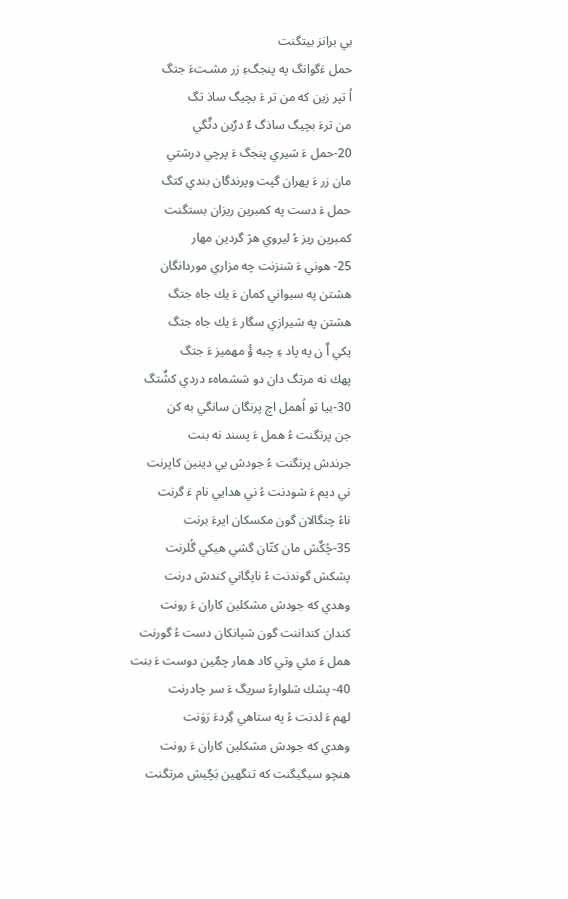بي برانز بيتگنت
حمل ءَگوانگ په پنجگءِ زر مشـتءَ جتگ
اُ تپر زين كه من تر ءَ بچيگ ساذ تگ
من ترءَ بچيگ ساذگ ءٌ درٌين دتٌگي
20-حمل ءَ شيري پنجگ ءَ پرچي درشتي
مان زر ءَ پهران گپت وپرندگان بندي كتگ
حمل ءَ دست په كمبرين ريزان بستگنت
كمبرين ريز ءُ ليروي هژ گردين مهار
25- هوني ءَ شنزنت چه مزاري موردانگان
هشتن په سيواني كمان ءَ يك جاه جتگ
هشتن په شيرازي سگار ءَ يك جاه جتگ
يكي اٌ ن په پاد ءِ چبه ؤُ مهميز ءَ جتگ
پهك نه مرتگ دان دو ششماهء دردي كشٌتگ
30-بيا تو اُهمل اچ پرنگان سانگي به كن
جن پرنگنت ءُ همل ءَ پسند نه بنت
جرندش پرنگنت ءُ جودش بي دينين كاپرنت
ني ديم ءَ شودنت ءُ ني هدايي نام ءَ گرنت
ناءُ چنگالان گون مكسكان ايرءَ برنت
35-چُكٌش مان كتّان گشي هيكي گُلرنت
پشكش گوندنت ءُ ناپگاني كندش درنت
وهدي كه جودش مشكلين كاران ءَ رونت
كندان كنداننت گون شپانكان دست ءُ گورنت
همل ءَ مئي وتي كاد همار چمٌين دوست ءَ بنت
40- پشك شلوارءُ سريگ ءَ سر چادرنت
لهم ءَ لدنت ءُ په ستاهي گِردءَ رَوَنت
وهدي كه جودش مشكلين كاران ءَ رونت
هنچو سيگيگنت كه تنگهين بَچٌيش مرتگنت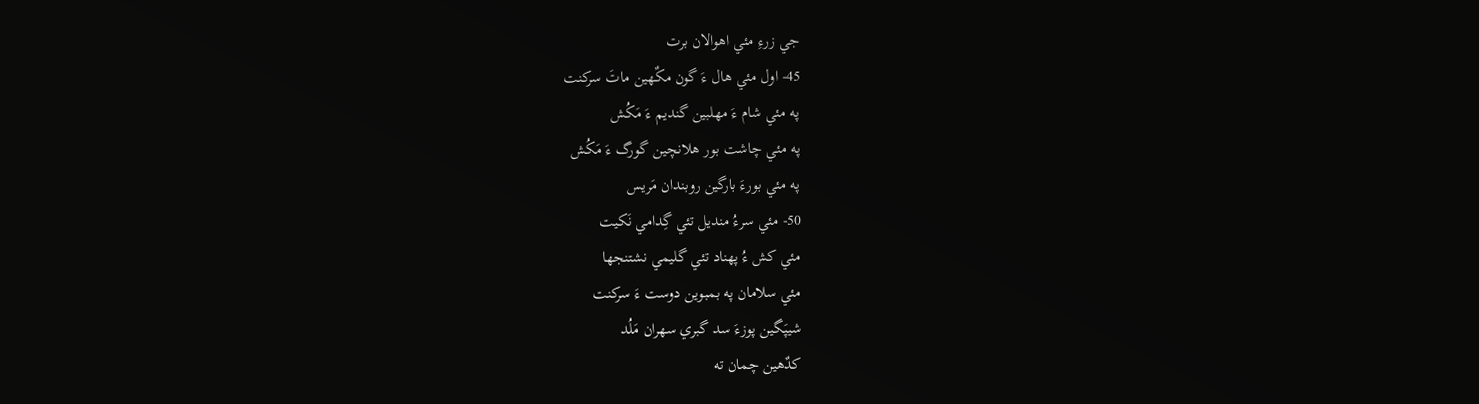جي زرءِ مئي اهوالان برت
45- اول مئي هال ءَ گون مكٌهين ماتَ سركنت
په مئي شام ءَ مهلبين گنديم ءَ مَكُش
په مئي چاشت بور هلانچين گورگ ءَ مَكُش
په مئي بورءَ بارگين روبندان مَريس
50- مئي سرءُ منديل تئي گِدامي نَكيت
مئي كش ءُ پهناد تئي گليمي نشتنجها
مئي سلامان په بمبوين دوست ءَ سركنت
شيپَگين پوزءَ سد گبري سهران مَلُد
كدٌهين چمان ته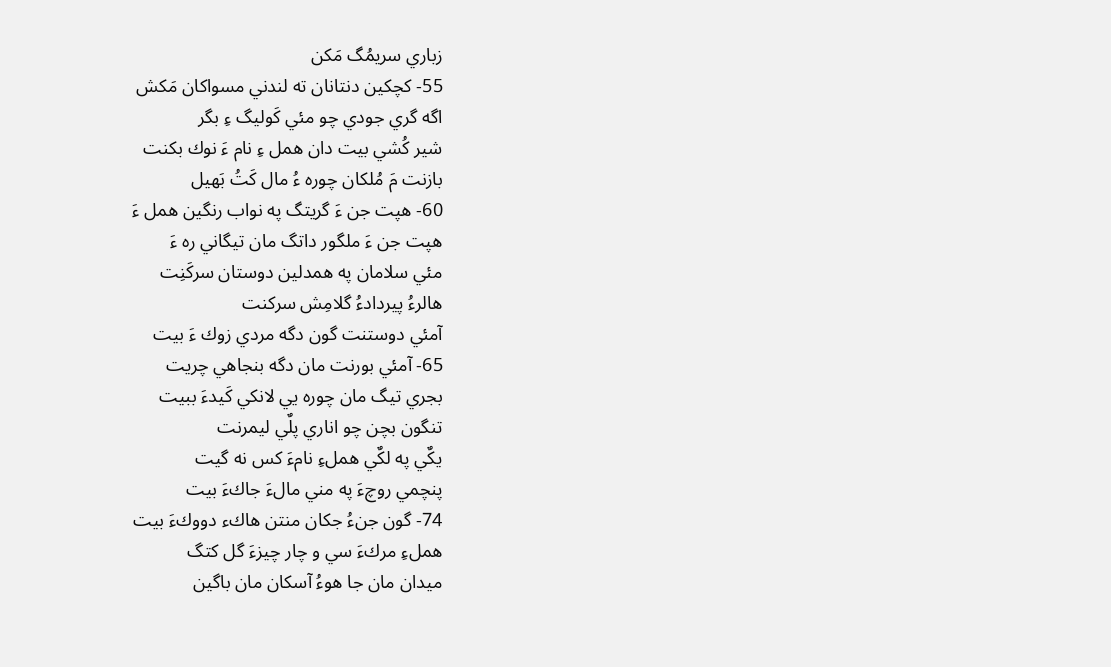زباري سريمُگ مَكن
55- كچكين دنتانان ته لندني مسواكان مَكش
اگه گري جودي چو مئي كَوليگ ءِ بگر
شير كُشي بيت دان همل ءِ نام ءَ نوك بكنت
بازنت مَ مُلكان چوره ءُ مال كَتُ بَهيل
60- هپت جن ءَ گريتگ په نواب رنگين همل ءَ
هپت جن ءَ ملگور داتگ مان تيگاني ره ءَ
مئي سلامان په همدلين دوستان سركَنِت
هالرءُ پيردادءُ گلامِش سركنت
آمئي دوستنت گون دگه مردي زوك ءَ بيت
65- آمئي بورنت مان دگه بنجاهي چريت
بجري تيگ مان چوره يي لانكي كَيدءَ ببيت
تنگون بچن چو اناري پلٌي ليمرنت
يكٌي په لكٌي هملءِ نامءَ كس نه گيت
پنچمي روچءَ په مني مالءَ جاكءَ بيت
74- گون جنءُ جكان منتن هاكء دووكءَ بيت
هملءِ مركءَ سي و چار چيزءَ گل كتگ
ميدان مان جا هوءُ آسكان مان باگين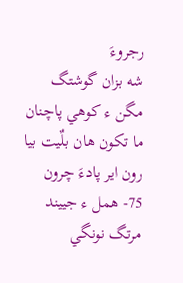رجروءَ
شه بزان گوشتگ مگن ء كوهي پاچنان
ما تكون هان بلٌيت بيا رون اير پادءَ چرون
75- همل ء جييند مرتگ نونگي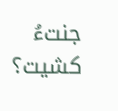جنتءُ كشيت؟